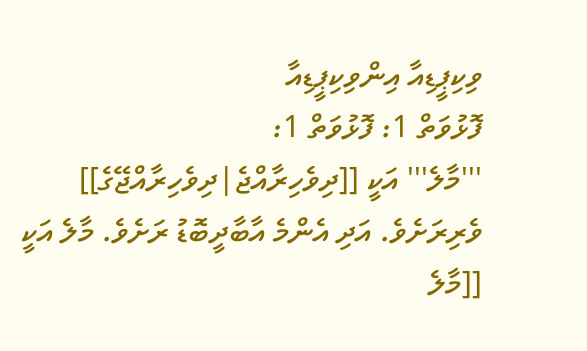ވިކިޕީޑިއާ އިންވިކިޕީޑިއާ
ފޮޅުވަތް 1: ފޮޅުވަތް 1:
'''މާލެ''' އަކީ [[ދިވެހިރާއްޖެ|ދިވެހިރާއްޖޭގެ]] ވެރިރަށެވެ. އަދި އެންމެ އާބާދީބޮޑު ރަށެވެ. މާލެ އަކީ [[މާލެ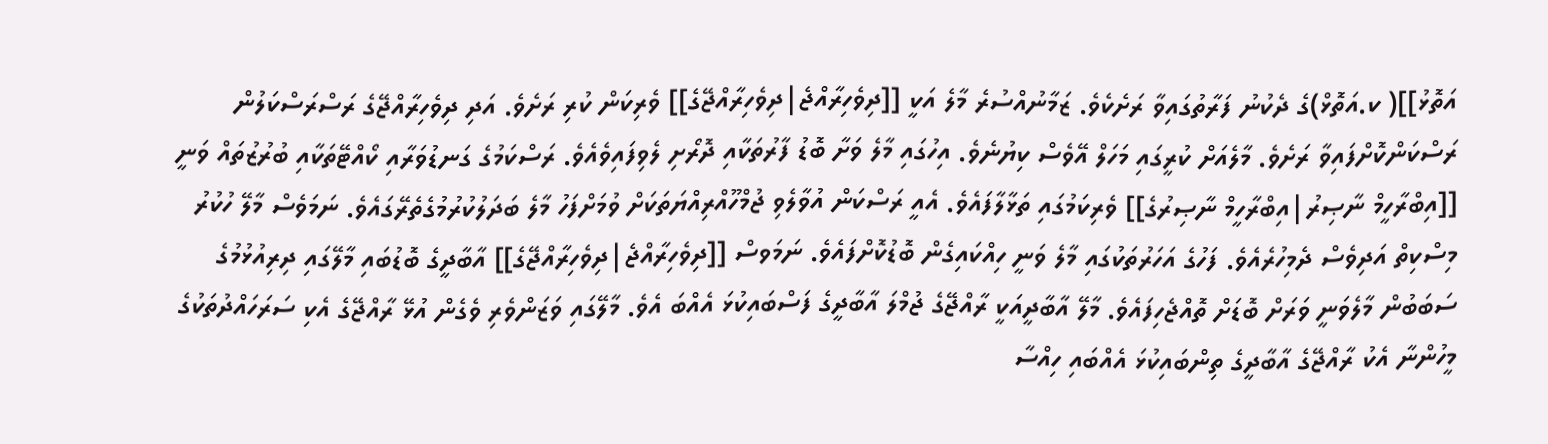އަތޮޅު]]( ކ.އަތޮޅް)ގެ ދެކުނު ފަރާތުގައިވާ ރަށެކެވެ. ޒަމާނުއްސުރެ މާލެ އަކީ [[ދިވެހިރާއްޖެ|ދިވެހިރާއްޖޭގެ]] ވެރިކަން ކުރި ރަށެވެ. އަދި ދިވެހިރާއްޖޭގެ ރަސްރަސްކަލުން ރަސްކަންކޮށްފައިވާ ރަށެވެ. މާލެއަށް ކުރީގައި މަހަލް އޭވެސް ކިޔުނެވެ. އިހުގައި މާލެ ވަށާ ބޮޑު ފާރުތަކާއި ދޮރޯށި ލެވިފައިވެއެވެ. ރަސްކަމުގެ ގަނޑުވަރާއި ކޯއްޓޭތަކާއި ބުރުޒުތައް ވަނީ [[އިބްރާހީމް ނާޞިރު|އިބްރާހީމް ނާޞިރުގެ]] ވެރިކަމުގައި ތަޅާލާފައެވެ. އެއީ ރަސްކަން އުވާލެވި ޖުމްހޫއްރިއްޔަތަކަށް ވުމަށްފަހު މާލެ ބަދަލުކުރުމުގެތެރޭގައެވެ. ނަމަވެސް މާލޭ ހުކުރު މިސްކިތް އަދިވެސް ދެމިހުރެއެވެ. ފަހުގެ އަހަރުތަކުގައި މާލެ ވަނީ ހިއްކައިގެން ބޮޑުކޮށްފައެވެ. ނަމަވސް [[ދިވެހިރާއްޖެ|ދިވެހިރާއްޖޭގެ]] އާބާދީގެ ބޮޑުބައި މާލޭގައި ދިރިއުޅުމުގެ ސަބަބުން މާލެވަނީ ވަރަށް ބޮޑަށް ތޮއްޖެހިފައެވެ. މާލޭ އާބާދީއަކީ ރާއްޖޭގެ ޖުމްލަ އާބާދީގެ ފަސްބައިކުޅަ އެއްބަ އެވެ. މާލޭގައި ވަޒަންވެރި ވެގެން އުޅޭ ރާއްޖޭގެ އެކި ސަރަހައްދުތަކުގެ މީހުންނާ އެކު ރާއްޖޭގެ އާބާދީގެ ތިންބައިކުޅަ އެއްބައި ހިއްސާ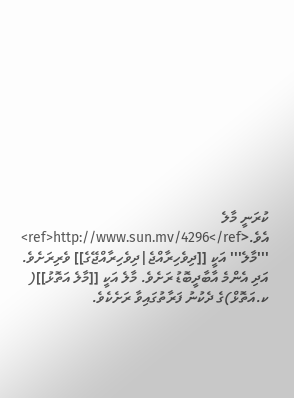ކުރަނީ މާލެ އެވެ.<ref>http://www.sun.mv/4296</ref>
'''މާލެ''' އަކީ [[ދިވެހިރާއްޖެ|ދިވެހިރާއްޖޭގެ]] ވެރިރަށެވެ. އަދި އެންމެ އާބާދީބޮޑު ރަށެވެ. މާލެ އަކީ [[މާލެ އަތޮޅު]]( ކ.އަތޮޅް)ގެ ދެކުނު ފަރާތުގައިވާ ރަށެކެވެ.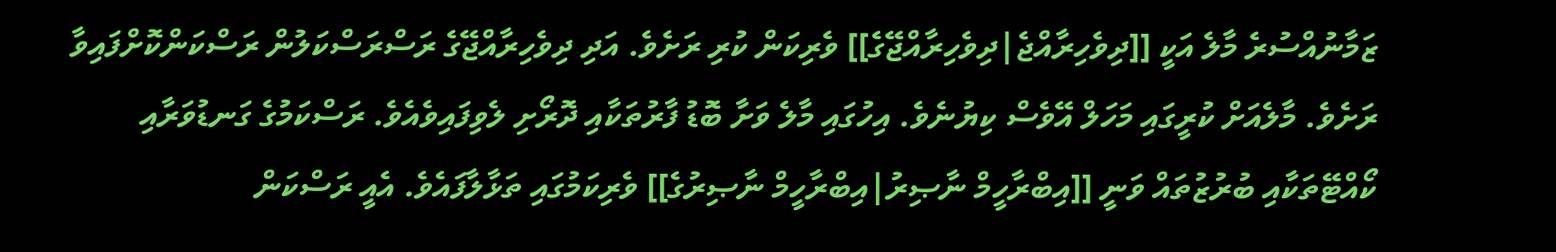ޒަމާނުއްސުރެ މާލެ އަކީ [[ދިވެހިރާއްޖެ|ދިވެހިރާއްޖޭގެ]] ވެރިކަން ކުރި ރަށެވެ. އަދި ދިވެހިރާއްޖޭގެ ރަސްރަސްކަލުން ރަސްކަންކޮށްފައިވާ ރަށެވެ. މާލެއަށް ކުރީގައި މަހަލް އޭވެސް ކިޔުނެވެ. އިހުގައި މާލެ ވަށާ ބޮޑު ފާރުތަކާއި ދޮރޯށި ލެވިފައިވެއެވެ. ރަސްކަމުގެ ގަނޑުވަރާއި ކޯއްޓޭތަކާއި ބުރުޒުތައް ވަނީ [[އިބްރާހީމް ނާޞިރު|އިބްރާހީމް ނާޞިރުގެ]] ވެރިކަމުގައި ތަޅާލާފައެވެ. އެއީ ރަސްކަން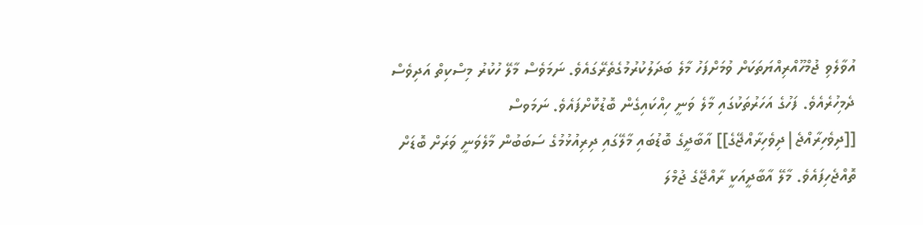އުވާލެވި ޖުމްހޫއްރިއްޔަތަކަށް ވުމަށްފަހު މާލެ ބަދަލުކުރުމުގެތެރޭގައެވެ. ނަމަވެސް މާލޭ ހުކުރު މިސްކިތް އަދިވެސް ދެމިހުރެއެވެ. ފަހުގެ އަހަރުތަކުގައި މާލެ ވަނީ ހިއްކައިގެން ބޮޑުކޮށްފައެވެ. ނަމަވސް [[ދިވެހިރާއްޖެ|ދިވެހިރާއްޖޭގެ]] އާބާދީގެ ބޮޑުބައި މާލޭގައި ދިރިއުޅުމުގެ ސަބަބުން މާލެވަނީ ވަރަށް ބޮޑަށް ތޮއްޖެހިފައެވެ. މާލޭ އާބާދީއަކީ ރާއްޖޭގެ ޖުމްލަ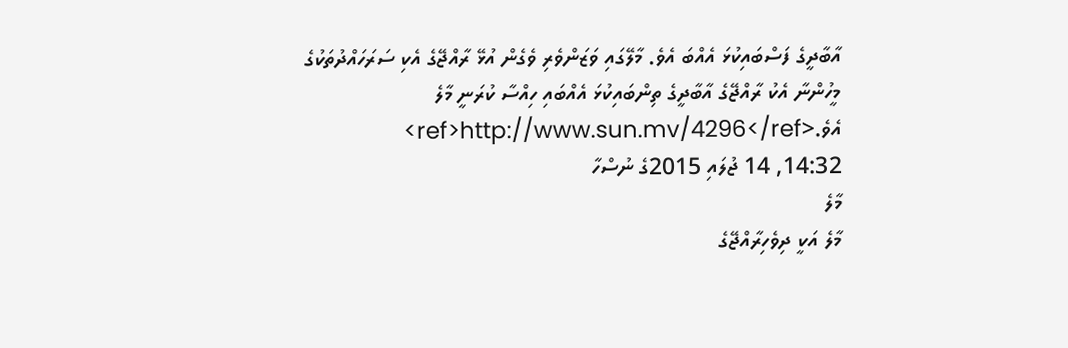އާބާދީގެ ފަސްބައިކުޅަ އެއްބަ އެވެ. މާލޭގައި ވަޒަންވެރި ވެގެން އުޅޭ ރާއްޖޭގެ އެކި ސަރަހައްދުތަކުގެ މީހުންނާ އެކު ރާއްޖޭގެ އާބާދީގެ ތިންބައިކުޅަ އެއްބައި ހިއްސާ ކުރަނީ މާލެ އެވެ.<ref>http://www.sun.mv/4296</ref>
14:32, 14 ޖުލައި 2015ގެ ނުސްހާ
މާލެ
މާލެ އަކީ ދިވެހިރާއްޖޭގެ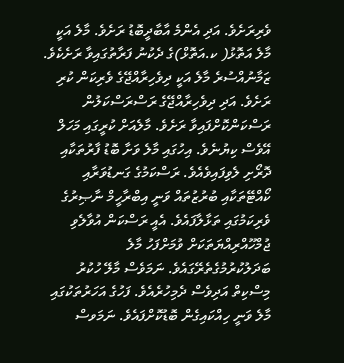ވެރިރަށެވެ. އަދި އެންމެ އާބާދީބޮޑު ރަށެވެ. މާލެ އަކީ މާލެ އަތޮޅު( ކ.އަތޮޅް)ގެ ދެކުނު ފަރާތުގައިވާ ރަށެކެވެ. ޒަމާނުއްސުރެ މާލެ އަކީ ދިވެހިރާއްޖޭގެ ވެރިކަން ކުރި ރަށެވެ. އަދި ދިވެހިރާއްޖޭގެ ރަސްރަސްކަލުން ރަސްކަންކޮށްފައިވާ ރަށެވެ. މާލެއަށް ކުރީގައި މަހަލް އޭވެސް ކިޔުނެވެ. އިހުގައި މާލެ ވަށާ ބޮޑު ފާރުތަކާއި ދޮރޯށި ލެވިފައިވެއެވެ. ރަސްކަމުގެ ގަނޑުވަރާއި ކޯއްޓޭތަކާއި ބުރުޒުތައް ވަނީ އިބްރާހީމް ނާޞިރުގެ ވެރިކަމުގައި ތަޅާލާފައެވެ. އެއީ ރަސްކަން އުވާލެވި ޖުމްހޫއްރިއްޔަތަކަށް ވުމަށްފަހު މާލެ ބަދަލުކުރުމުގެތެރޭގައެވެ. ނަމަވެސް މާލޭ ހުކުރު މިސްކިތް އަދިވެސް ދެމިހުރެއެވެ. ފަހުގެ އަހަރުތަކުގައި މާލެ ވަނީ ހިއްކައިގެން ބޮޑުކޮށްފައެވެ. ނަމަވސް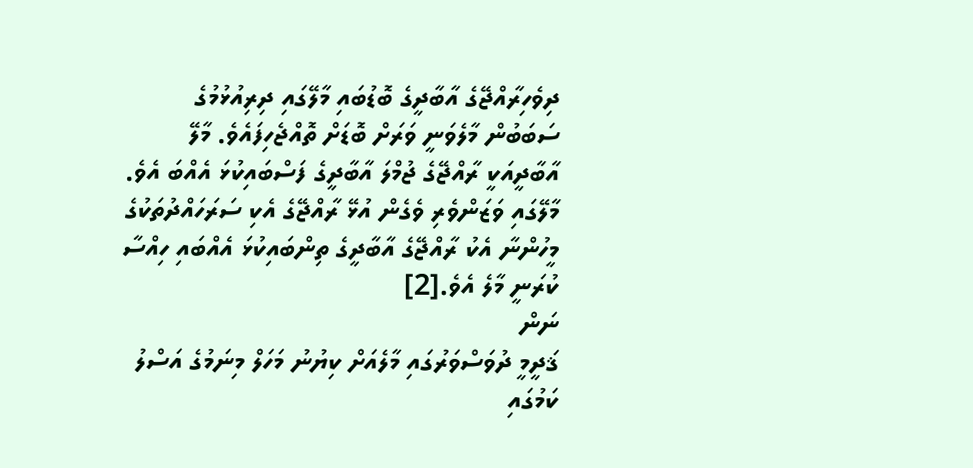ދިވެހިރާއްޖޭގެ އާބާދީގެ ބޮޑުބައި މާލޭގައި ދިރިއުޅުމުގެ ސަބަބުން މާލެވަނީ ވަރަށް ބޮޑަށް ތޮއްޖެހިފައެވެ. މާލޭ އާބާދީއަކީ ރާއްޖޭގެ ޖުމްލަ އާބާދީގެ ފަސްބައިކުޅަ އެއްބަ އެވެ. މާލޭގައި ވަޒަންވެރި ވެގެން އުޅޭ ރާއްޖޭގެ އެކި ސަރަހައްދުތަކުގެ މީހުންނާ އެކު ރާއްޖޭގެ އާބާދީގެ ތިންބައިކުޅަ އެއްބައި ހިއްސާ ކުރަނީ މާލެ އެވެ.[2]
ނަން
ޤަދީމީ ދުވަސްވަރުގައި މާލެއަށް ކިޔުނު މަހަލް މިނަމުގެ އަސްލު ކަމުގައި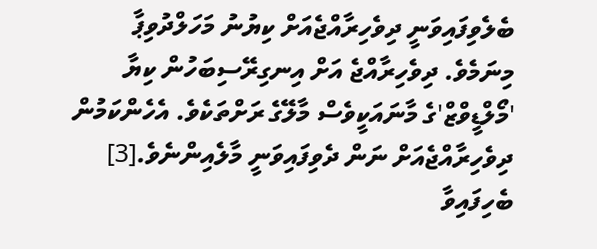ބެލެވިފައިވަނީ ދިވެހިރާއްޖެއަށް ކިޔުނު މަހަލްދުވިޕާ މިނަމެވެ. ދިވެހިރާއްޖެ އަށް އިނގިރޭސިބަހުން ކިޔާ 'މޯލްޑީވްޒް'ގެ މާނައަކީވެސް މާލޭގެ ރަށްތަކެވެ. އެހެންކަމުން ދިވެހިރާއްޖެއަށް ނަން ދެވިފައިވަނީ މާލެއިންނެވެ.[3]
ބެހިފައިވާ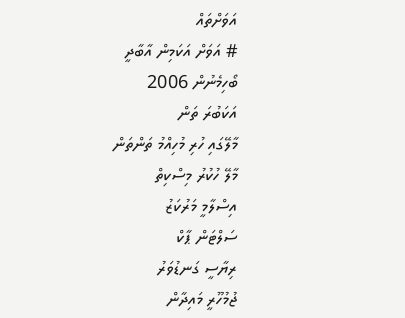އަވަށްތައް
# އަވަށް އަކަމިން އާބާދީ
ބޯހިމެނުން 2006
އަކަބުރަ ތަން
މާލޭގައި ހުރި މުހިއްމު ތަންތަން
މާލޭ ހުކުރު މިސްކިތް
އިސްލާމީ މަރުކަޒު
ސަލްޓަން ޕާކް
ރިޔާސީ ގަނޑުވަރު
ޖުމުހޫރީ މައިދާން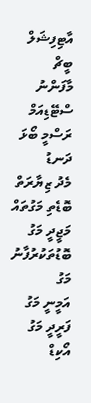އާޓިފިޝަލް ބީޗް
މާފަންނު ސްޓޭޑިއަމް
ރަސްމީ ބޯޅަ ދަނޑު
މެދު ޒިޔާރަތް
ބޮޑެތި މަގުތައް
މަޖީދީ މަގު
ބޮޑުތަކުރުފާނު މަގު
އަމީނީ މަގު
ފަރީދީ މަގު
އޯކިޑް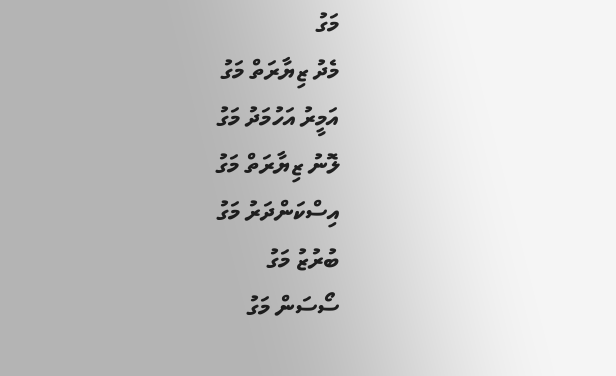މަގު
މެދު ޒިޔާރަތް މަގު
އަމީރު އަހުމަދު މަގު
ލޮނު ޒިޔާރަތް މަގު
އިސްކަންދަރު މަގު
ބުރުޒު މަގު
ސޯސަން މަގު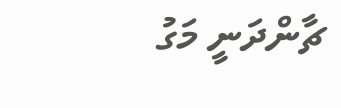ޗާންދަނީ މަގު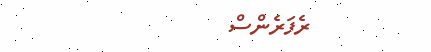ރެފަރެންސް